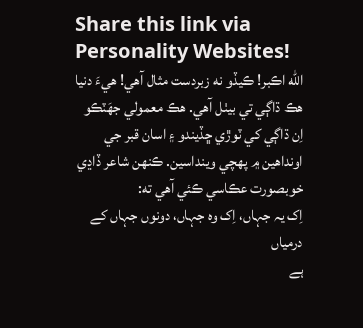Share this link via
Personality Websites!
الله اڪبر! ڪيڏو نه زبردست مثال آهي! هيءَ دنيا هڪ ڌاڳي تي بيٺل آهي. هڪ معمولي جهَٽڪو اِن ڌاڳي کي ٽوڙي ڇڏيندو ۽ اسان قبر جي اونداهين ۾ پهچي وينداسين. ڪنهن شاعر ڏاڍي خوبصورت عڪاسي ڪئي آهي ته:
اِک یہ جہاں، اِک وہ جہاں، دونوں جہاں کے درمیاں
ہے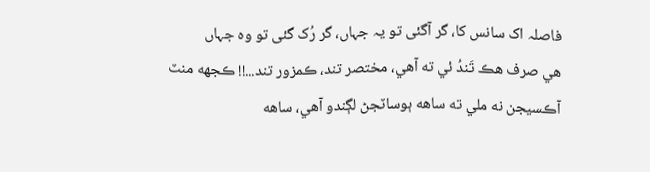فاصلہ اک سانس کا، گر آگئی تو یہ جہاں، گر رُک گئی تو وہ جہاں
هي صرف هڪ تَندُ ئي ته آهي، مختصر تند، ڪمزور تند...!! ڪجهه منٽ آڪسيجن نه ملي ته ساهه ٻوساٽجڻ لڳندو آهي، ساهه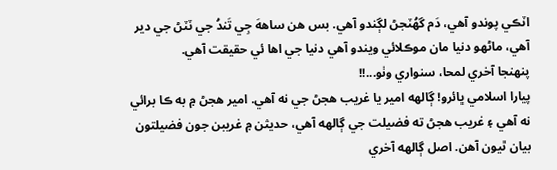اٽڪي پوندو آهي، دَم گهُٽجڻ لڳندو آهي. بس هن ساههَ جِي تَندُ جي ٽٽڻ جي دير آهي، ماڻهو دنيا مان موڪلائي ويندو آهي دنيا جي اها ئي حقيقت آهي.
پنهنجا آخري لمحا، سنواري وٺو...!!
پيارا اسلامي ڀائرو! ڳالهه امير يا غريب هجڻ جي نه آهي. امير هجڻ ۾ به ڪا برائي نه آهي ۽ غريب هجڻ ته فضيلت جي ڳالهه آهي، حديثن ۾ غريبن جون فضيلتون بيان ٿيون آهن. اصل ڳالهه آخري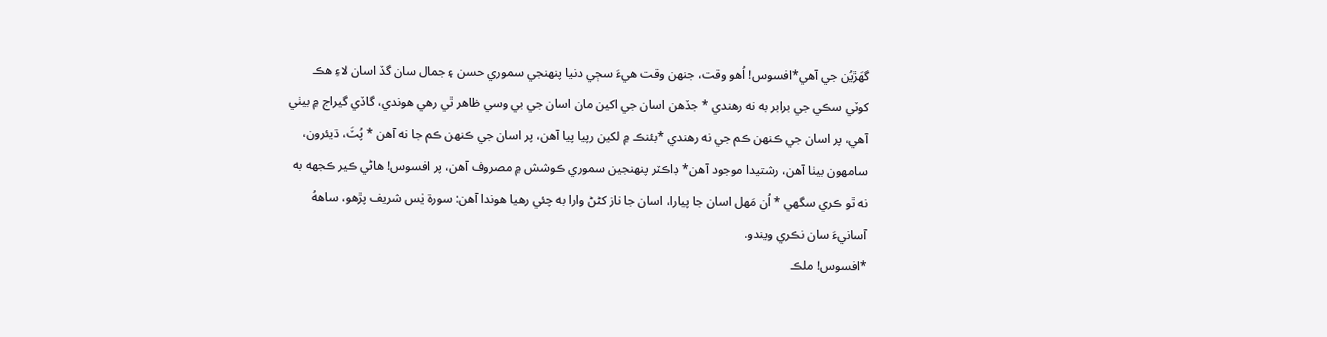گهَڙيُن جي آهي*افسوس! اُهو وقت، جنهن وقت هيءَ سڄي دنيا پنهنجي سموري حسن ۽ جمال سان گڏ اسان لاءِ هڪ کوٽي سڪي جي برابر به نه رهندي * جڏهن اسان جي اکين مان اسان جي بي وسي ظاهر ٿي رهي هوندي، گاڏي گيراج ۾ بيٺي آهي، پر اسان جي ڪنهن ڪم جي نه رهندي *بئنڪ ۾ لکين رپيا پيا آهن، پر اسان جي ڪنهن ڪم جا نه آهن * پُٽَ، ڌيئرون، سامهون بيٺا آهن، رشتيدا موجود آهن* ڊاڪٽر پنهنجين سموري ڪوشش ۾ مصروف آهن، پر افسوس! هاڻي ڪير ڪجهه به نه ٿو ڪري سگهي * اُن مَهل اسان جا پيارا، اسان جا ناز کڻڻ وارا به چئي رهيا هوندا آهن: سورة يٰس شريف پڙهو، ساههُ آسانيءَ سان نڪري ويندو.
*افسوس! ملڪ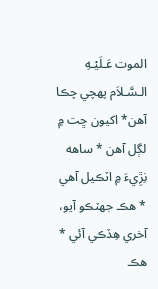الموت عَـلَيْـهِ الـسَّـلاَم پهچي چڪا آهن* اکيون ڇت ۾ لڳل آهن * ساهه نِڙِيءَ ۾ اٽڪيل آهي * هڪ جهٽڪو آيو، آخري هِڏڪي آئي * هڪ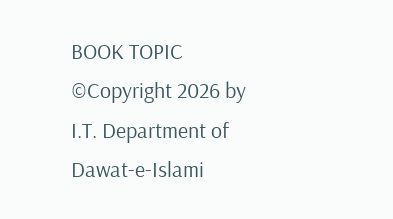BOOK TOPIC
©Copyright 2026 by I.T. Department of Dawat-e-Islami